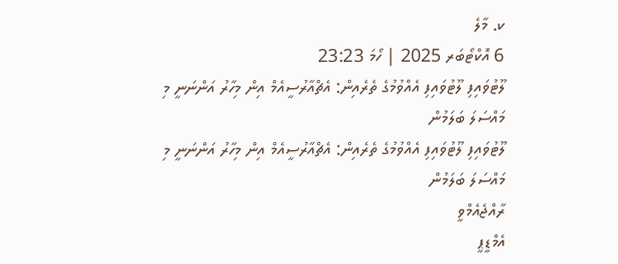ކ. މާލެ
6 އޮކްޓޯބަރ 2025 | ހޯމަ 23:23
ލޫޓުވައިފި ލޫޓުވައިފި އެއްވުމުގެ ތެރެއިން: އެޗްއާރުސީއެމް އިން މިހާރު އަންނަނީ މި މައްސަލަ ބަލަމުން
ލޫޓުވައިފި ލޫޓުވައިފި އެއްވުމުގެ ތެރެއިން: އެޗްއާރުސީއެމް އިން މިހާރު އަންނަނީ މި މައްސަލަ ބަލަމުން
ރާއްޖެއެމްވީ
އެމްޑީޕީ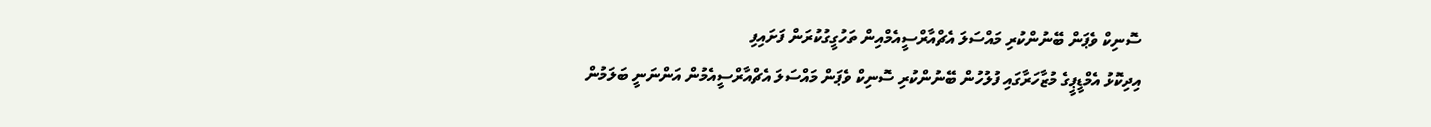ސޮނިކް ވެޕަން ބޭނުންކުރި މައްސަލަ އެޗްއާރްސީއެމްއިން ތަހުގީގުކުރަން ފަށައިފި
އިދިކޮޅު އެމްޑީޕީގެ މުޒާހަރާގައި ފުލުހުން ބޭނުންކުރި ސޮނިކް ވެޕަން މައްސަލަ އެޗްއާރްސީއެމުން އަންނަނީ ބަލަމުން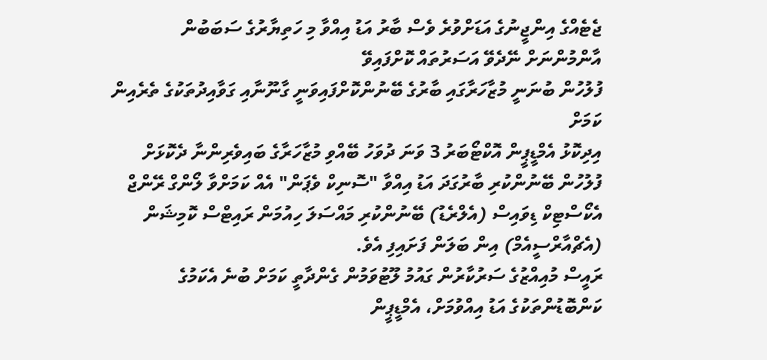ޖެޓެއްގެ އިންޖީނުގެ އަޑަށްވުރެ ވެސް ބާރު އަޑު އިއްވާ މި ހަތިޔާރުގެ ސަބަބުން އާންމުންނަށް ނޭދެވޭ އަސަރުތައް ކޮށްފައިވޭ
ފުލުހުން ބުނަނީ މުޒާހަރާގައި ބާރުގެ ބޭނުންކޮށްފައިވަނީ ގާނޫނާއި ގަވާއިދުތަކުގެ ތެރެއިން ކަމަށް
އިދިކޮޅު އެމްޑީޕީން އޮކްޓޯބަރު 3 ވަނަ ދުވަހު ބޭއްވި މުޒާހަރާގެ ބައިވެރިންނާ ދެކޮޅަށް ފުލުހުން ބޭނުންކުރި ބާރުގަދަ އަޑު އިއްވާ "ސޮނިކް ވެޕަން" އެއް ކަމަށްވާ ލޯންގް ރޭންޖް އެކޯސްޓިކް ޑިވައިސް (އެލްރެޑު) ބޭނުންކުރި މައްސަލަ ހިއުމަން ރައިޓްސް ކޮމިޝަން (އެޗްއާރްސީއެމް) އިން ބަލަން ފަށައިފި އެވެ.
ރައީސް މުއިއްޒުގެ ސަރުކާރުން ގައުމު ލޫޓުވަމުން ގެންދާތީ ކަމަށް ބުނެ އެކަމުގެ ކަންބޮޑުންތަކުގެ އަޑު އިއްވުމަށް، އެމްޑީޕީން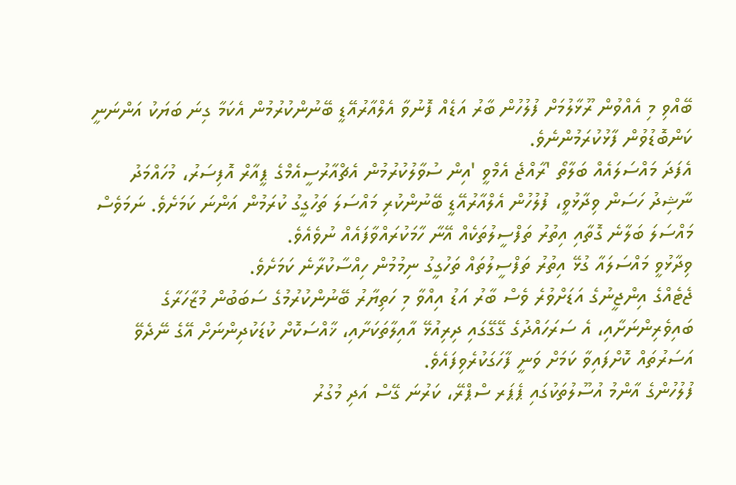ބޭއްވި މި އެއްވުން ރޫޅާލުމަށް ފުލުހުން ބާރު އަޑެއް ފޮނުވާ އެލްއާރުއޭޑީ ބޭނުންކުރުމުން އެކަމާ ގިނަ ބަޔަކު އަންނަނީ ކަންބޮޑުވުން ފާޅުކުރަމުންނެވެ.
އެފަދަ މައްސަލައެއް ބަލާތޯ 'ރާއްޖެ އެމްވީ 'އިން ސުވާލުކުރުމުން އެޗްއާރުސީއެމްގެ ޕީއާރް އޮފިސަރު، މުހައްމަދު ނާޝިދު ހަސަން ވިދާޅުވީ، ފުލުހުން އެލްއާރުއޭޑީ ބޭނުންކުރި މައްސަލަ ތަހުގީގު ކުރަމުން އަންނަ ކަމަށެވެ. ނަމަވެސް މައްސަލަ ބަލާނެ ގޮތާއި އިތުރު ތަފްސީލުތަކެއް އޭނާ ހާމަކުރައްވާފައެއް ނުވެއެވެ.
ވިދާޅުވީ މައްސަލައާ ގުޅޭ އިތުރު ތަފްސީލުތައް ތަހުގީގު ނިމުމުން ހިއްސާކުރާނެ ކަމަށެވެ.
ޖެޓެއްގެ އިންޖީނުގެ އަޑަށްވުރެ ވެސް ބާރު އަޑު އިއްވާ މި ހަތިޔާރު ބޭނުންކުރުމުގެ ސަބަބުން މުޒާހަރާގެ ބައިވެރިންނަށާއި، އެ ސަރަހައްދުގެ ގޭގޭގައި ދިރިއުޅޭ އާއިލާތަކަށާއި، ޚާއްސަކޮށް ކުޑަކުދިންނަށް އޭގެ ނޭދެވޭ އަސަރުތައް ކޮށްފައިވާ ކަމަށް ވަނީ ފާހަގަކުރެވިފައެވެ.
ފުލުހުންގެ އާންމު އުސޫލުތަކުގައި ޕެޕަރ ސްޕްރޭ، ކަރުނަ ގޭސް އަދި މުގުރު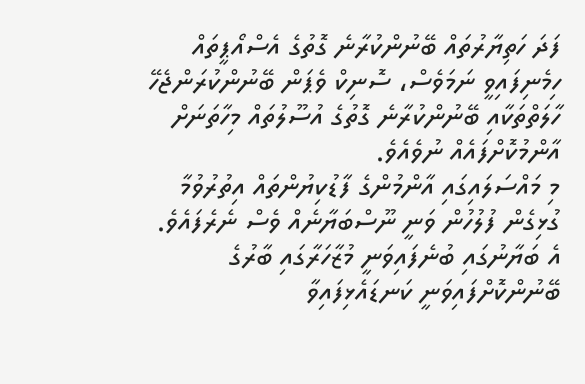ފަދަ ހަތިޔާރުތައް ބޭނުންކުރާނެ ގޮތުގެ އެސްއޯޕީތައް ހިމެނިފައިވީ ނަމަވެސް، ސޮނިކް ވެޕަން ބޭނުންކުރަންޖެހޭ ހާލަތްތަކާއި ބޭނުންކުރާނެ ގޮތުގެ އުސޫލުތައް މިހާތަނަށް އާންމުކޮށްފައެއް ނުވެއެވެ.
މި މައްސަލައިގައި އާންމުންގެ ފާޑުކިޔުންތައް އިތުރުވުމާ ގުޅިގެން ފުލުހުން ވަނީ ނޫސްބަޔާނެއް ވެސް ނެރެފައެވެ. އެ ބަޔާނުގައި ބުނެފައިވަނީ މުޒާހަރާގައި ބާރުގެ ބޭނުންކޮށްފައިވަނީ ކަނޑައެޅިފައިވާ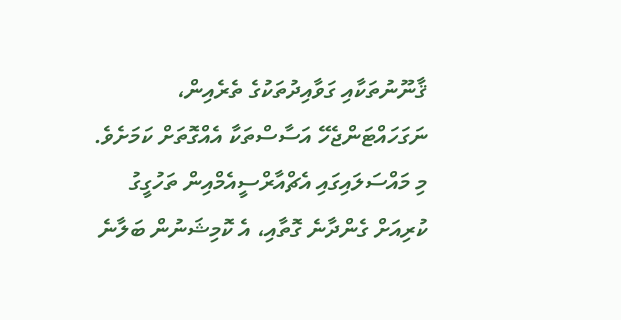ޤާނޫނުތަކާއި ގަވާއިދުތަކުގެ ތެރެއިން، ނަގަހައްޓަންޖެހޭ އަސާސްތަކާ އެއްގޮތަށް ކަމަށެވެ.
މި މައްސަލައިގައި އެޗްއާރްސީއެމްއިން ތަހުގީގު ކުރިއަށް ގެންދާނެ ގޮތާއި، އެ ކޮމިޝަނުން ބަލާނެ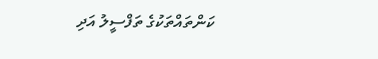ކަންތައްތަކުގެ ތަފްސީލު އަދި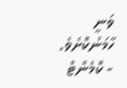ވަނީ ހާމަނުކޮށެވެ.
- ކޮމެންޓް